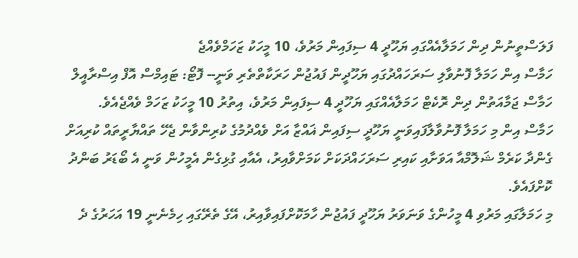ފަލަސްތީނުން ދިން ހަމަލާއެއްގައި ޔަހޫދީ 4 ސިފައިން މަރުވެ، 10 މީހަކު ޒަހަމްވެއްޖެ
ހަމާސް އިން ހަމަލާ ފޮނުވާލި ސަރަހައްދުގައި ޔަހޫދީން ފައުޖުން ހަރަކާތްތެރި ވަނީ-- ފޮޓޯ: ޓައިމްސް އޮފް އިސްރާއީލް
ހަމާސް ޖަމާއަތުން ދިން ރޮކެޓް ހަމަލާއެއްގައި ޔަހޫދީ 4 ސިފައިން މަރުވެ، އިތުރު 10 މީހަކު ޒަހަމް ވެއްޖެއެވެ.
ހަމާސް އިން މި ހަމަލާ ފޮނުވާލާފައިވަނީ ޔަހޫދީ ސިފައިން ޣައްޒާ އަށް ވެއްދުމުގެ ކުރިންވާން ޖެހޭ ތައްޔާރީތައް ކުރިއަށް ގެންދާ ކަރެމް ޝަލޮމްއާ އަވަށާއި ކައިރި ސަރަހައްދަކަށް ކަމަށްވާއިރު، އެއާއި ގުޅިގެން އެމީހުން ވަނީ އެ ބޯޑަރު ބަންދު ކޮށްފައެވެ.
މި ހަމަލާގައި މަރުވި 4 މީހުންގެ ވަނަވަރު ޔަހޫދީ ފައުޖުން ހާމަކޮށްފައިވާއިރު، އޭގެ ތެރޭގައި ހިމެނެނީ 19 އަހަރުގެ ދެ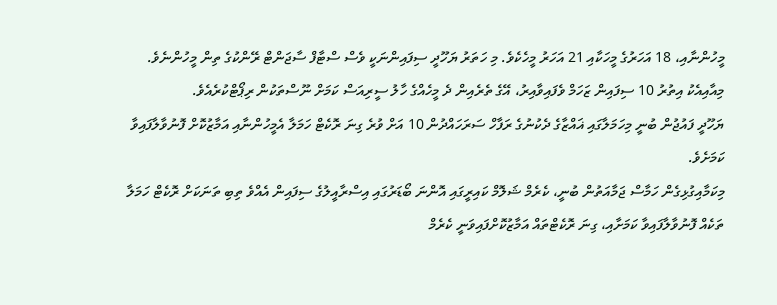މީހުންނާއި، 18 އަހަރުގެ މީހަކާއި 21 އަހަރު މީހެކެވެ. މި ހަތަރު ޔަހޫދީ ސިފައިންނަކީ ވެސް ސްޓާފް ސާޖަންޓް ރޭންކުގެ ތިން މީހުންނެވެ.
މިއާއިއެކު އިތުރު 10 ސިފައިން ޒަހަމް ވެފައިވާއިރު، އޭގެ ތެރެއިން ދެ މީހެއްގެ ހާލު ސީރިއަސް ކަމަށް ނޫސްތަކުން ރިޕޯޓްކުރެއެވެ.
ޔަހޫދީ ފައުޖުން ބުނީ މިހަމަލާގައި ޣައްޒާގެ ދެކުނުގެ ރަފާހް ސަރަހައްދުން 10 އަށް ވުރެ ގިނަ ރޮކެޓް ހަމަލާ އެމީހުންނާއި އަމާޒުކޮށް ފޮނުވާލާފައިވާ ކަމަށެވެ.
މިކަމާއިގުޅިގެން ހަމާސް ޖަމާއަތުން ބުނީ، ކެރެމް ޝަލޮމް ކައިރީގައި އޮންނަ ބޯޑަރުގައި އިސްރާއީލުގެ ސިފައިން އެއްވެ ތިބި ތަނަކަށް ރޮކެޓް ހަމަލާ ތަކެއް ފޮނުވާލާފައިވާ ކަމަށާއި، ގިނަ ރޮކެޓްތައް އަމާޒުކޮށްފައިވަނީ ކެރެމް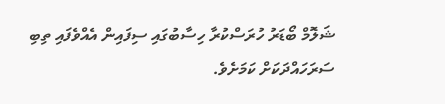ޝަލޮމް ބޯޑަރު ހުރަސްކުރާ ހިސާބުގައި ސިފައިން އެއްވެފައި ތިބި ސަރަހައްދަކަށް ކަމަށެވެ.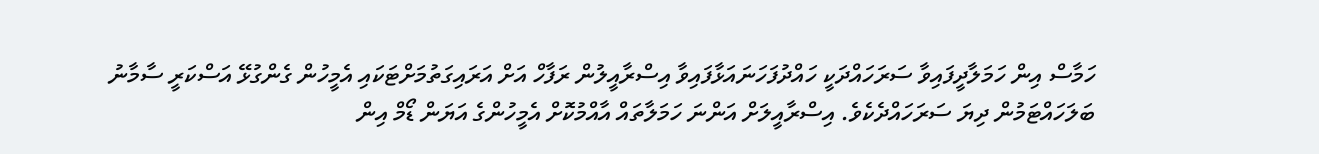ހަމާސް އިން ހަމަލާދީފައިވާ ސަރަހައްދަކީ ހައްދުފަހަނައަޅާފައިވާ އިސްރާއީލުން ރަފާހް އަށް އަރައިގަތުމަށްޓަކައި އެމީހުން ގެންގުޅޭ އަސްކަރީ ސާމާނު ބަލަހައްޓަމުން ދިޔަ ސަރަހައްދެކެވެ. އިސްރާއީލަށް އަންނަ ހަމަލާތައް އާއްމުކޮށް އެމީހުންގެ އަޔަން ޑޯމް އިން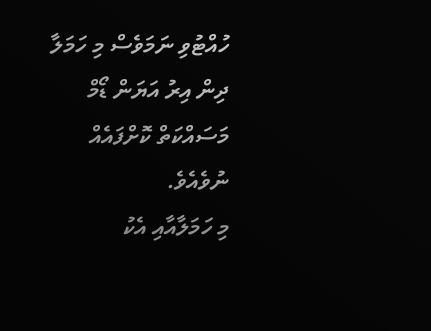ހުއްޓުވި ނަމަވެސް މި ހަމަލާ ދިން އިރު އަޔަން ޑޯމް މަސައްކަތް ކޮށްފައެއް ނުވެއެވެ.
މި ހަމަލާއާއި އެކު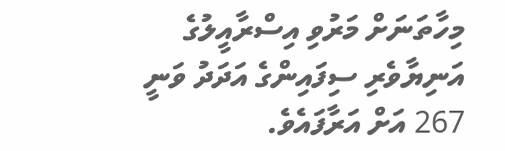މިހާތަނަށް މަރުވި އިސްރާއީލުގެ އަނިޔާވެރި ސިފައިންގެ އަދަދު ވަނީ 267 އަށް އަރާފައެވެ.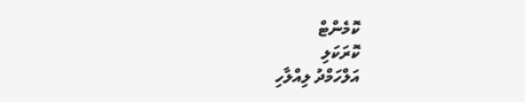ކޮމެންޓް
ކޮރަކަލި
އަލްހަމްދު ލިއްލާހި